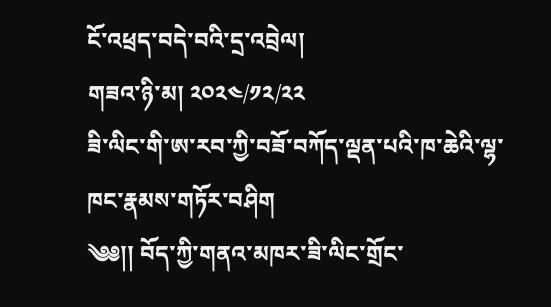ངོ་འཕྲད་བདེ་བའི་དྲ་འབྲེལ།
གཟའ་ཉི་མ། ༢༠༢༤/༡༢/༢༢
ཟི་ལིང་གི་ཨ་རབ་ཀྱི་བཟོ་བཀོད་ལྡན་པའི་ཁ་ཆེའི་ལྷ་ཁང་རྣམས་གཏོར་བཤིག
༄༅།། བོད་ཀྱི་གནའ་མཁར་ཟི་ལིང་གྲོང་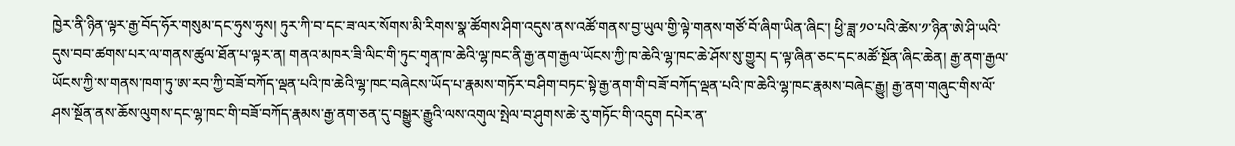ཁྱེར་ནི་ཉིན་ལྟར་རྒྱ་བོད་ཧོར་གསུམ་དང་ཧུས་ཧུས། ཏུར་ཀི་བ་དང་ཟ་ལར་སོགས་མི་རིགས་སྣ་ཚོགས་ཤིག་འདུས་ནས་འཚོ་གནས་བྱ་ཡུལ་གྱི་ལྟེ་གནས་གཙོ་བོ་ཞིག་ཡིན་ཞིང་། ཕྱི་ཟླ་༡༠་པའི་ཚེས་༡་ཉིན་ཨེ་ཤི་ཡའི་དུས་བབ་ཚགས་པར་ལ་གནས་ཚུལ་ཐོན་པ་ལྟར་ན། གནའ་མཁར་ཟི་ལིང་གི་ཏུང་གྭན་ཁ་ཆེའི་ལྷ་ཁང་ནི་རྒྱ་ནག་རྒྱལ་ཡོངས་ཀྱི་ཁ་ཆེའི་ལྷ་ཁང་ཆེ་ཤོས་སུ་གྱུར། ད་ལྟ་ཞིན་ཅང་དང་མཚོ་སྔོན་ཞིང་ཆེན། རྒྱ་ནག་རྒྱལ་ཡོངས་ཀྱི་ས་གནས་ཁག་ཏུ་ཨ་རབ་ཀྱི་བཟོ་བཀོད་ལྡན་པའི་ཁ་ཆེའི་ལྷ་ཁང་བཞེངས་ཡོད་པ་རྣམས་གཏོར་བཤིག་བཏང་སྟེ་རྒྱ་ནག་གི་བཟོ་བཀོད་ལྡན་པའི་ཁ་ཆེའི་ལྷ་ཁང་རྣམས་བཞེང་རྒྱུ། རྒྱ་ནག་གཞུང་གིས་ལོ་ཤས་སྔོན་ནས་ཆོས་ལུགས་དང་ལྷ་ཁང་གི་བཟོ་བཀོད་རྣམས་རྒྱ་ནག་ཅན་དུ་བསྒྱུར་རྒྱུའི་ལས་འགུལ་སྤེལ་བ་ཤུགས་ཆེ་རུ་གཏོང་གི་འདུག དཔེར་ན་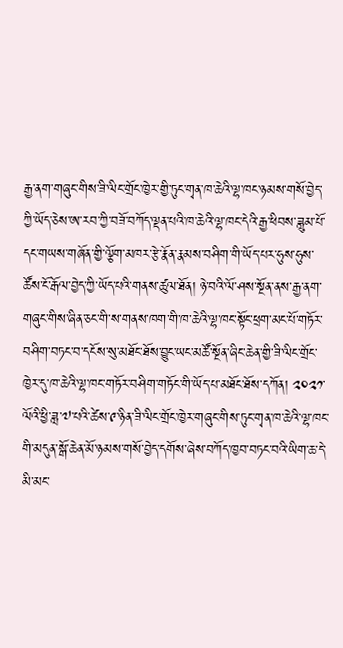རྒྱ་ནག་གཞུང་གིས་ཟི་ལིང་གྲོང་ཁྱེར་གྱི་ཏུང་གྭན་ཁ་ཆེའི་ལྷ་ཁང་ཉམས་གསོ་བྱེད་ཀྱི་ཡོད་ཅེས་ཨ་རབ་ཀྱི་བཟོ་བཀོད་ལྡན་པའི་ཁ་ཆེའི་ལྷ་ཁང་དེའི་རྒྱ་ཕིབས་ཟླུམ་པོ་དང་གཡས་གཞོན་གྱི་ལྕོག་མཁར་རྩེ་རྣོན་རྣམས་བཤིག་གི་ཡོད་པར་ཧུས་ཧུས་ཚོས་ངོ་རྒོལ་བྱེད་ཀྱི་ཡོད་པའི་གནས་ཚུལ་ཐོན། ཉེ་བའི་ལོ་ཤས་སྔོན་ནས་རྒྱ་ནག་གཞུང་གིས་ཞིན་ཅང་གི་ས་གནས་ཁག་གི་ཁ་ཆེའི་ལྷ་ཁང་སྟོང་ཕྲག་མང་པོ་གཏོར་བཤིག་བཏང་བ་དངོས་སུ་མཐོང་ཐོས་བྱུང་ཡང་མཚོ་སྔོན་ཞིང་ཆེན་གྱི་ཟི་ལིང་གྲོང་ཁྱེར་དུ་ཁ་ཆེའི་ལྷ་ཁང་གཏོར་བཤིག་གཏོང་གི་ཡོད་པ་མཐོང་ཐོས་དཀོན། ༢༠༢༡་ལོའི་ཕྱི་ཟླ་༧་པའི་ཚེས་༩་ཉིན་ཟི་ལིང་གྲོང་ཁྱེར་གཞུང་གིས་ཏུང་གྭན་ཁ་ཆེའི་ལྷ་ཁང་གི་མདུན་སྒོ་ཆེན་མོ་ཉམས་གསོ་བྱེད་དགོས་ཞེས་བཀོད་ཁྱབ་བཏང་བའི་ཡིག་ཆ་དེ་མི་མང་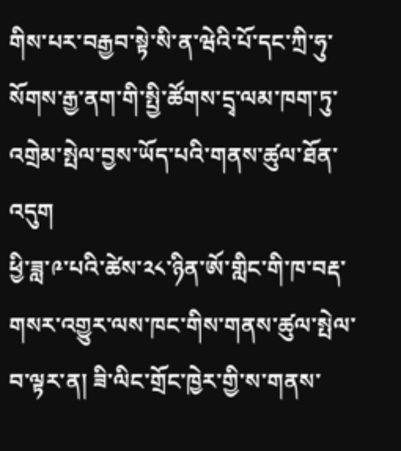གིས་པར་བརྒྱབ་སྟེ་སི་ན་ཝེའི་པོ་དང་ཀྲི་ཧུ་སོགས་རྒྱ་ནག་གི་སྤྱི་ཚོགས་དྲྭ་ལམ་ཁག་ཏུ་འགྲེམ་སྤེལ་བྱས་ཡོད་པའི་གནས་ཚུལ་ཐོན་འདུག
ཕྱི་ཟླ་༩་པའི་ཚེས་༢༨་ཉིན་ཨོ་གླིང་གི་ཁ་བརྡ་གསར་འགྱུར་ལས་ཁང་གིས་གནས་ཚུལ་སྤེལ་བ་ལྟར་ན། ཟི་ལིང་གྲོང་ཁྱེར་གྱི་ས་གནས་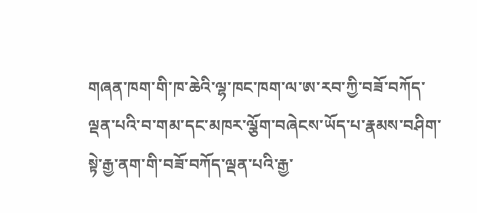གཞན་ཁག་གི་ཁ་ཆེའི་ལྷ་ཁང་ཁག་ལ་ཨ་རབ་ཀྱི་བཟོ་བཀོད་ལྡན་པའི་བ་གམ་དང་མཁར་ལྕོག་བཞེངས་ཡོད་པ་རྣམས་བཤིག་སྟེ་རྒྱ་ནག་གི་བཟོ་བཀོད་ལྡན་པའི་རྒྱ་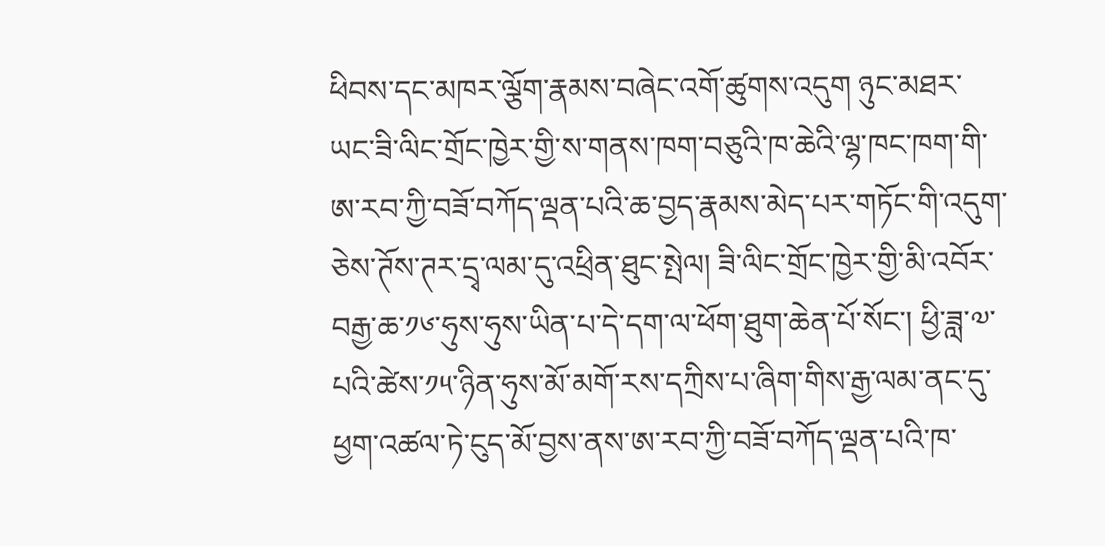ཕིབས་དང་མཁར་ལྕོག་རྣམས་བཞེང་འགོ་ཚུགས་འདུག ཉུང་མཐར་ཡང་ཟི་ལིང་གྲོང་ཁྱེར་གྱི་ས་གནས་ཁག་བཅུའི་ཁ་ཆེའི་ལྷ་ཁང་ཁག་གི་ཨ་རབ་ཀྱི་བཟོ་བཀོད་ལྡན་པའི་ཆ་བྱད་རྣམས་མེད་པར་གཏོང་གི་འདུག་ཅེས་ཊོས་ཊར་དྲྭ་ལམ་དུ་འཕྲིན་ཐུང་སྤེལ། ཟི་ལིང་གྲོང་ཁྱེར་གྱི་མི་འབོར་བརྒྱ་ཆ་༡༦་ཧུས་ཧུས་ཡིན་པ་དེ་དག་ལ་ཕོག་ཐུག་ཆེན་པོ་སོང་། ཕྱི་ཟླ་༧་པའི་ཚེས་༡༥་ཉིན་ཧུས་མོ་མགོ་རས་དཀྲིས་པ་ཞིག་གིས་རྒྱ་ལམ་ནང་དུ་ཕྱག་འཚལ་ཏེ་ངུད་མོ་བྱས་ནས་ཨ་རབ་ཀྱི་བཟོ་བཀོད་ལྡན་པའི་ཁ་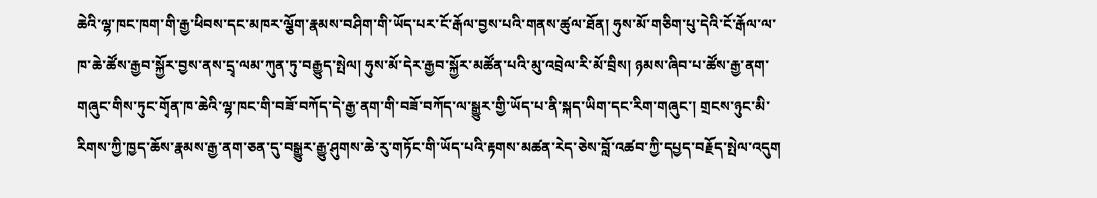ཆེའི་ལྷ་ཁང་ཁག་གི་རྒྱ་ཕིབས་དང་མཁར་ལྕོག་རྣམས་བཤིག་གི་ཡོད་པར་ངོ་རྒོལ་བྱས་པའི་གནས་ཚུལ་ཐོན། ཧུས་མོ་གཅིག་པུ་དེའི་ངོ་རྒོལ་ལ་ཁ་ཆེ་ཚོས་རྒྱབ་སྐྱོར་བྱས་ནས་དྲྭ་ལམ་ཀུན་ཏུ་བརྒྱུད་སྤེལ། ཧུས་མོ་དེར་རྒྱབ་སྐྱོར་མཚོན་པའི་མུ་འབྲེལ་རི་མོ་བྲིས། ཉམས་ཞིབ་པ་ཚོས་རྒྱ་ནག་གཞུང་གིས་ཏུང་གྭོན་ཁ་ཆེའི་ལྷ་ཁང་གི་བཟོ་བཀོད་དེ་རྒྱ་ནག་གི་བཟོ་བཀོད་ལ་སྒྱུར་གྱི་ཡོད་པ་ནི་སྐད་ཡིག་དང་རིག་གཞུང་། གྲངས་ཉུང་མི་རིགས་ཀྱི་ཁྱད་ཆོས་རྣམས་རྒྱ་ནག་ཅན་དུ་བསྒྱུར་རྒྱུ་ཤུགས་ཆེ་རུ་གཏོང་གི་ཡོད་པའི་རྟགས་མཚན་རེད་ཅེས་བློ་འཚབ་ཀྱི་དཔྱད་བརྗོད་སྤེལ་འདུག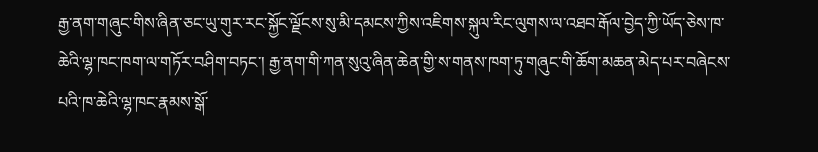རྒྱ་ནག་གཞུང་གིས་ཞིན་ཅང་ཡུ་གུར་རང་སྐྱོང་ལྗོངས་སུ་མི་དམངས་ཀྱིས་འཇིགས་སྐུལ་རིང་ལུགས་ལ་འཐབ་རྒོལ་བྱེད་ཀྱི་ཡོད་ཅེས་ཁ་ཆེའི་ལྷ་ཁང་ཁག་ལ་གཏོར་བཤིག་བཏང་། རྒྱ་ནག་གི་ཀན་སུའུ་ཞིན་ཆེན་གྱི་ས་གནས་ཁག་ཏུ་གཞུང་གི་ཆོག་མཆན་མེད་པར་བཞེངས་པའི་ཁ་ཆེའི་ལྷ་ཁང་རྣམས་སྒོ་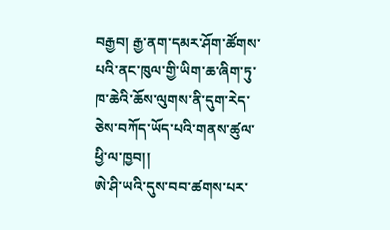བརྒྱབ། རྒྱ་ནག་དམར་ཤོག་ཚོགས་པའི་ནང་ཁུལ་གྱི་ཡིག་ཆ་ཞིག་ཏུ་ཁ་ཆེའི་ཆོས་ལུགས་ནི་དུག་རེད་ཅེས་བཀོད་ཡོད་པའི་གནས་ཚུལ་ཕྱི་ལ་ཁྱབ།།
ཨེ་ཤི་ཡའི་དུས་བབ་ཚགས་པར་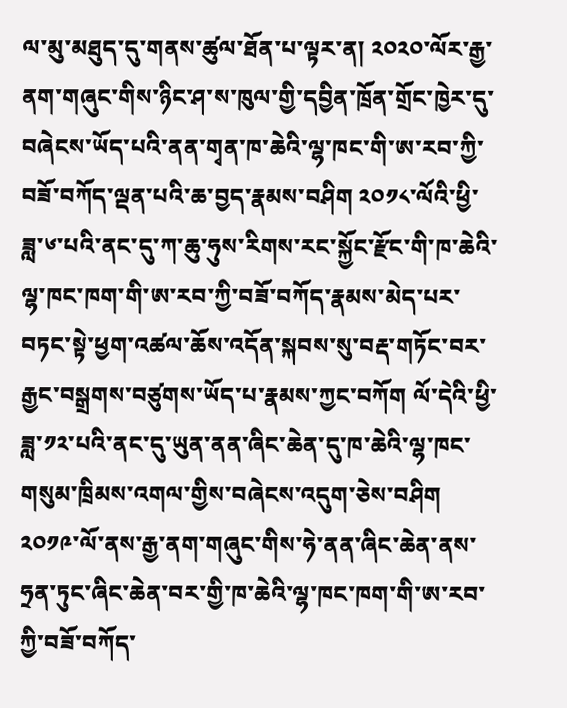ལ་མུ་མཐུད་དུ་གནས་ཚུལ་ཐོན་པ་ལྟར་ན། ༢༠༢༠་ལོར་རྒྱ་ནག་གཞུང་གིས་ཉིང་ཤ་ས་ཁུལ་གྱི་དབྱིན་ཁྲོན་གྲོང་ཁྱེར་དུ་བཞེངས་ཡོད་པའི་ནན་གྭན་ཁ་ཆེའི་ལྷ་ཁང་གི་ཨ་རབ་ཀྱི་བཟོ་བཀོད་ལྡན་པའི་ཆ་བྱད་རྣམས་བཤིག ༢༠༡༨་ལོའི་ཕྱི་ཟླ་༦་པའི་ནང་དུ་ཀ་ཆུ་ཧུས་རིགས་རང་སྐྱོང་རྫོང་གི་ཁ་ཆེའི་ལྷ་ཁང་ཁག་གི་ཨ་རབ་ཀྱི་བཟོ་བཀོད་རྣམས་མེད་པར་བཏང་སྟེ་ཕྱག་འཚལ་ཆོས་འདོན་སྐབས་སུ་བརྡ་གཏོང་བར་རྒྱང་བསྒྲགས་བཙུགས་ཡོད་པ་རྣམས་ཀྱང་བཀོག ལོ་དེའི་ཕྱི་ཟླ་༡༢་པའི་ནང་དུ་ཡུན་ནན་ཞིང་ཆེན་དུ་ཁ་ཆེའི་ལྷ་ཁང་གསུམ་ཁྲིམས་འགལ་གྱིས་བཞེངས་འདུག་ཅེས་བཤིག ༢༠༡༩་ལོ་ནས་རྒྱ་ནག་གཞུང་གིས་ཧེ་ནན་ཞིང་ཆེན་ནས་ཧྲན་ཏུང་ཞིང་ཆེན་བར་གྱི་ཁ་ཆེའི་ལྷ་ཁང་ཁག་གི་ཨ་རབ་ཀྱི་བཟོ་བཀོད་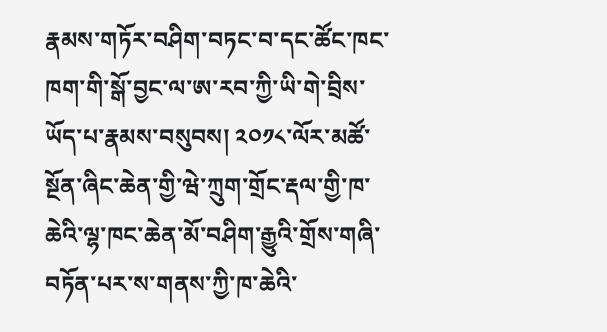རྣམས་གཏོར་བཤིག་བཏང་བ་དང་ཚོང་ཁང་ཁག་གི་སྒོ་བྱང་ལ་ཨ་རབ་ཀྱི་ཡི་གེ་བྲིས་ཡོད་པ་རྣམས་བསུབས། ༢༠༡༨་ལོར་མཚོ་སྔོན་ཞིང་ཆེན་གྱི་ཝེ་ཀྲུག་གྲོང་རྡལ་གྱི་ཁ་ཆེའི་ལྷ་ཁང་ཆེན་མོ་བཤིག་རྒྱུའི་གྲོས་གཞི་བཏོན་པར་ས་གནས་ཀྱི་ཁ་ཆེའི་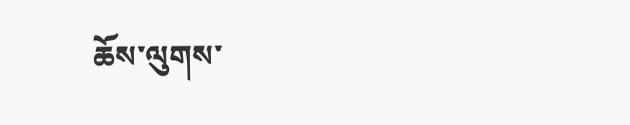ཆོས་ལུགས་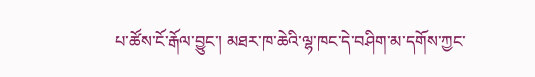པ་ཚོས་ངོ་རྒོལ་བྱུང་། མཐར་ཁ་ཆེའི་ལྷ་ཁང་དེ་བཤིག་མ་དགོས་ཀྱང་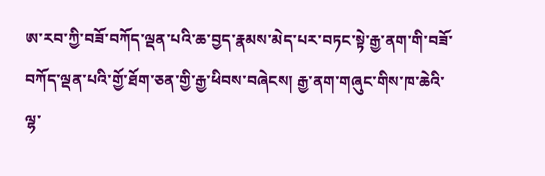ཨ་རབ་ཀྱི་བཟོ་བཀོད་ལྡན་པའི་ཆ་བྱད་རྣམས་མེད་པར་བཏང་སྟེ་རྒྱ་ནག་གི་བཟོ་བཀོད་ལྡན་པའི་གྱོ་ཐོག་ཅན་གྱི་རྒྱ་ཕིབས་བཞེངས། རྒྱ་ནག་གཞུང་གིས་ཁ་ཆེའི་ལྷ་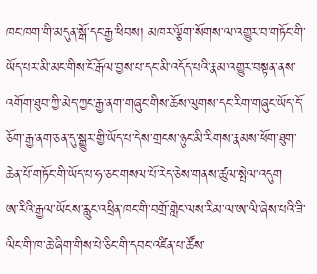ཁང་ཁག་གི་མདུན་སྒོ་དང་རྒྱ་ཕིབས། མཁར་ལྕོག་སོགས་ལ་འགྱུར་བ་གཏོང་གི་ཡོད་པར་མི་མང་གིས་ངོ་རྒོལ་བྱས་པ་དང་མི་འདོད་པའི་རྣམ་འགྱུར་བསྟན་ནས་འགོག་ཐུབ་ཀྱི་མེད་ཀྱང་རྒྱ་ནག་གཞུང་གིས་ཆོས་ལུགས་དང་རིག་གཞུང་ཡོད་དོ་ཅོག་རྒྱ་ནག་ཅན་དུ་སྒྱུར་གྱི་ཡོད་པ་དེས་གྲངས་ཉུང་མི་རིགས་རྣམས་ཕོག་ཐུག་ཆེན་པོ་གཏོང་གི་ཡོད་པ་ཧ་ཅང་གསལ་པོ་རེད་ཅེས་གནས་ཚུལ་སྤེལ་འདུག
ཨ་རིའི་རྒྱལ་ཡོངས་རླུང་འཕྲིན་ཁང་གི་བགྲོ་གླེང་ལས་རིམ་ལ་ཨ་ལི་ཞེས་པའི་ཟི་ལིང་གི་ཁ་ཆེ་ཞིག་གིས་པེ་ཅིང་གི་དབང་འཛིན་པ་ཚོས་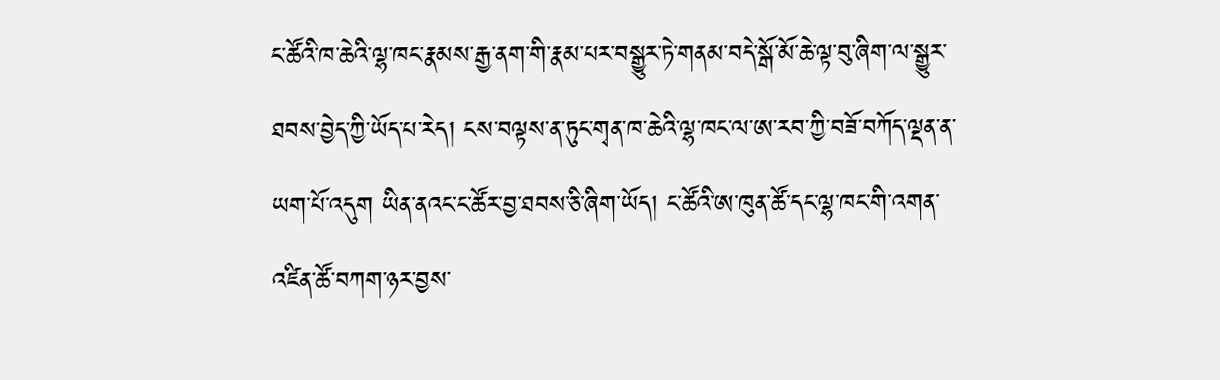ང་ཚོའི་ཁ་ཆེའི་ལྷ་ཁང་རྣམས་རྒྱ་ནག་གི་རྣམ་པར་བསྒྱུར་ཏེ་གནམ་བདེ་སྒོ་མོ་ཆེ་ལྟ་བུ་ཞིག་ལ་སྒྱུར་ཐབས་བྱེད་ཀྱི་ཡོད་པ་རེད། ངས་བལྟས་ན་ཏུང་གྭན་ཁ་ཆེའི་ལྷ་ཁང་ལ་ཨ་རབ་ཀྱི་བཟོ་བཀོད་ལྡན་ན་ཡག་པོ་འདུག ཡིན་ནའང་ང་ཚོར་བྱ་ཐབས་ཅི་ཞིག་ཡོད། ང་ཚོའི་ཨ་ཁུན་ཚོ་དང་ལྷ་ཁང་གི་འགན་འཛིན་ཚོ་བཀག་ཉར་བྱས་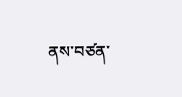ནས་བཙན་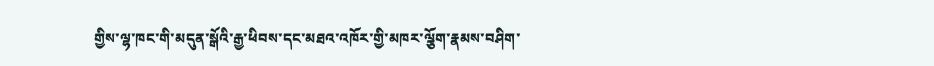གྱིས་ལྷ་ཁང་གི་མདུན་སྒོའི་རྒྱ་ཕིབས་དང་མཐའ་འཁོར་གྱི་མཁར་ལྕོག་རྣམས་བཤིག་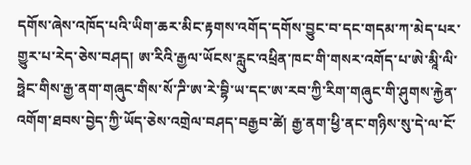དགོས་ཞེས་འཁོད་པའི་ཡིག་ཆར་མིང་རྟགས་འགོད་དགོས་བྱུང་བ་དང་གདམ་ཀ་མེད་པར་གྱུར་པ་རེད་ཅེས་བཤད། ཨ་རིའི་རྒྱལ་ཡོངས་རླུང་འཕྲིན་ཁང་གི་གསར་འགོད་པ་ཨེ་མཱི་ལི་ཧྥེང་གིས་རྒྱ་ནག་གཞུང་གིས་སོ་ཌི་ཨ་རེ་བྷི་ཡ་དང་ཨ་རབ་ཀྱི་རིག་གཞུང་གི་ཤུགས་རྐྱེན་འགོག་ཐབས་བྱེད་ཀྱི་ཡོད་ཅེས་འགྲེལ་བཤད་བརྒྱབ་ཚེ། རྒྱ་ནག་ཕྱི་ནང་གཉིས་སུ་དེ་ལ་ངོ་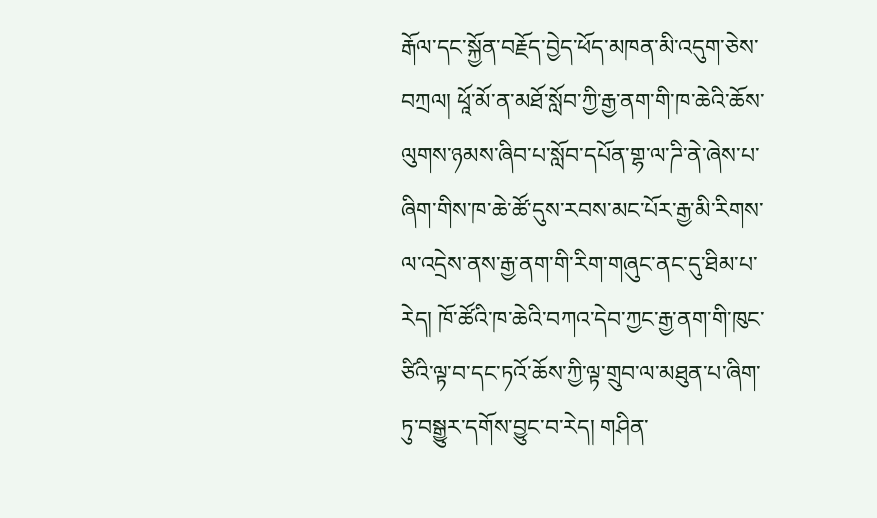རྒོལ་དང་སྐྱོན་བརྗོད་བྱེད་ཕོད་མཁན་མི་འདུག་ཅེས་བཀྲལ། ཕཱོ་མོ་ན་མཐོ་སློབ་ཀྱི་རྒྱ་ནག་གི་ཁ་ཆེའི་ཆོས་ལུགས་ཉམས་ཞིབ་པ་སློབ་དཔོན་གྷ་ལ་ཌི་ནེ་ཞེས་པ་ཞིག་གིས་ཁ་ཆེ་ཚོ་དུས་རབས་མང་པོར་རྒྱ་མི་རིགས་ལ་འདྲེས་ནས་རྒྱ་ནག་གི་རིག་གཞུང་ནང་དུ་ཐིམ་པ་རེད། ཁོ་ཚོའི་ཁ་ཆེའི་བཀའ་དེབ་ཀྱང་རྒྱ་ནག་གི་ཁུང་ཙིའི་ལྟ་བ་དང་ཏའོ་ཆོས་ཀྱི་ལྟ་གྲུབ་ལ་མཐུན་པ་ཞིག་ཏུ་བསྒྱུར་དགོས་བྱུང་བ་རེད། གཤིན་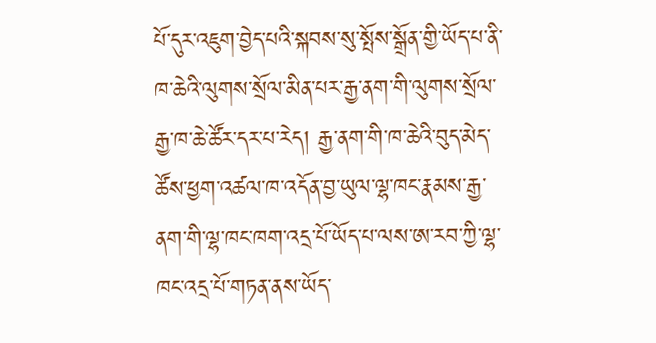པོ་དུར་འཇུག་བྱེད་པའི་སྐབས་སུ་སྤོས་སྒྲོན་གྱི་ཡོད་པ་ནི་ཁ་ཆེའི་ལུགས་སྲོལ་མིན་པར་རྒྱ་ནག་གི་ལུགས་སྲོལ་རྒྱ་ཁ་ཆེ་ཚོར་དར་པ་རེད། རྒྱ་ནག་གི་ཁ་ཆེའི་བུད་མེད་ཚོས་ཕྱག་འཚལ་ཁ་འདོན་བྱ་ཡུལ་ལྷ་ཁང་རྣམས་རྒྱ་ནག་གི་ལྷ་ཁང་ཁག་འདྲ་པོ་ཡོད་པ་ལས་ཨ་རབ་ཀྱི་ལྷ་ཁང་འདྲ་པོ་གཏན་ནས་ཡོད་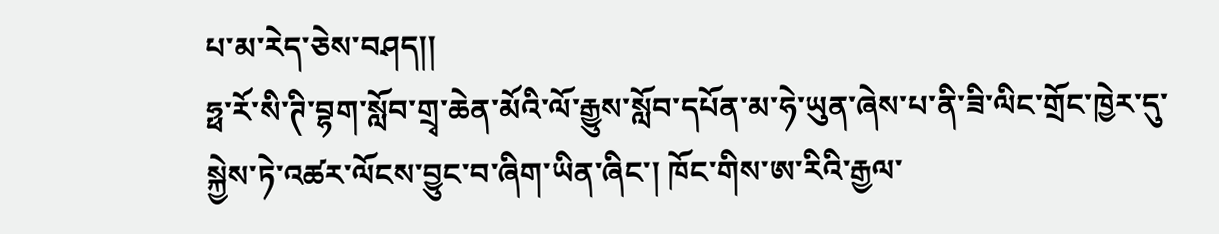པ་མ་རེད་ཅེས་བཤད།།
ཧྥ་རོ་སི་ཊི་བྷག་སློབ་གྲྭ་ཆེན་མོའི་ལོ་རྒྱུས་སློབ་དཔོན་མ་ཧེ་ཡུན་ཞེས་པ་ནི་ཟི་ལིང་གྲོང་ཁྱེར་དུ་སྐྱེས་ཏེ་འཚར་ལོངས་བྱུང་བ་ཞིག་ཡིན་ཞིང་། ཁོང་གིས་ཨ་རིའི་རྒྱལ་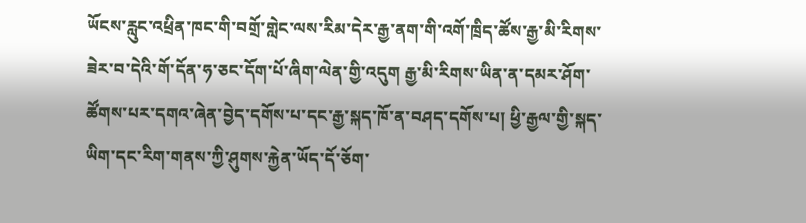ཡོངས་རླུང་འཕྲིན་ཁང་གི་བགྲོ་གླེང་ལས་རིམ་དེར་རྒྱ་ནག་གི་འགོ་ཁྲིད་ཚོས་རྒྱ་མི་རིགས་ཟེར་བ་དེའི་གོ་དོན་ཧ་ཅང་དོག་པོ་ཞིག་ལེན་གྱི་འདུག རྒྱ་མི་རིགས་ཡིན་ན་དམར་ཤོག་ཚོགས་པར་དགའ་ཞེན་བྱེད་དགོས་པ་དང་རྒྱ་སྐད་ཁོ་ན་བཤད་དགོས་པ། ཕྱི་རྒྱལ་གྱི་སྐད་ཡིག་དང་རིག་གནས་ཀྱི་ཤུགས་རྐྱེན་ཡོད་དོ་ཅོག་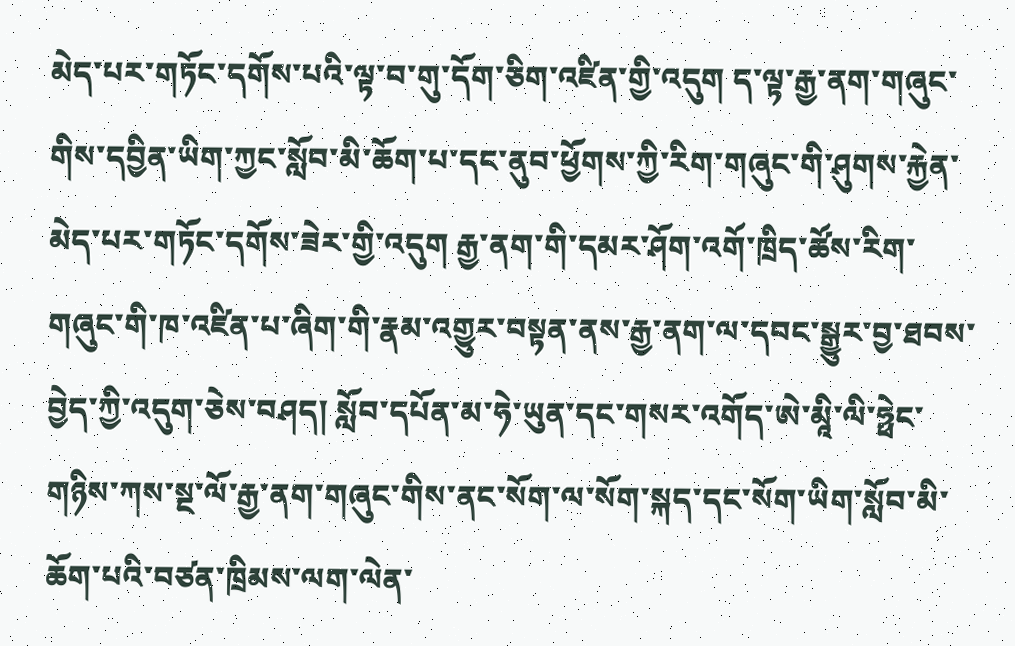མེད་པར་གཏོང་དགོས་པའི་ལྟ་བ་གུ་དོག་ཅིག་འཛིན་གྱི་འདུག ད་ལྟ་རྒྱ་ནག་གཞུང་གིས་དབྱིན་ཡིག་ཀྱང་སློབ་མི་ཆོག་པ་དང་ནུབ་ཕྱོགས་ཀྱི་རིག་གཞུང་གི་ཤུགས་རྐྱེན་མེད་པར་གཏོང་དགོས་ཟེར་གྱི་འདུག རྒྱ་ནག་གི་དམར་ཤོག་འགོ་ཁྲིད་ཚོས་རིག་གཞུང་གི་ཁ་འཛིན་པ་ཞིག་གི་རྣམ་འགྱུར་བསྟན་ནས་རྒྱ་ནག་ལ་དབང་སྒྱུར་བྱ་ཐབས་བྱེད་ཀྱི་འདུག་ཅེས་བཤད། སློབ་དཔོན་མ་ཧེ་ཡུན་དང་གསར་འགོད་ཨེ་མཱི་ལི་ཧྥེང་གཉིས་ཀས་སྔ་ལོ་རྒྱ་ནག་གཞུང་གིས་ནང་སོག་ལ་སོག་སྐད་དང་སོག་ཡིག་སློབ་མི་ཆོག་པའི་བཙན་ཁྲིམས་ལག་ལེན་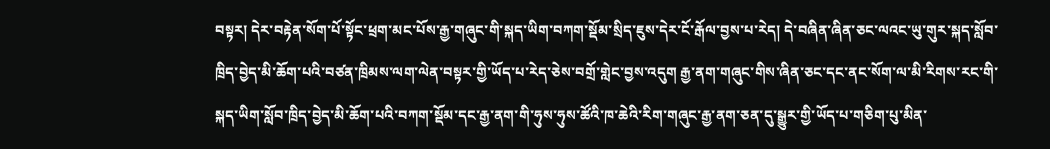བསྟར། དེར་བརྟེན་སོག་པོ་སྟོང་ཕྲག་མང་པོས་རྒྱ་གཞུང་གི་སྐད་ཡིག་བཀག་སྡོམ་སྲིད་ཇུས་དེར་ངོ་རྒོལ་བྱས་པ་རེད། དེ་བཞིན་ཞིན་ཅང་ལའང་ཡུ་གུར་སྐད་སློབ་ཁྲིད་བྱེད་མི་ཆོག་པའི་བཙན་ཁྲིམས་ལག་ལེན་བསྟར་གྱི་ཡོད་པ་རེད་ཅེས་བགྲོ་གླེང་བྱས་འདུག རྒྱ་ནག་གཞུང་གིས་ཞིན་ཅང་དང་ནང་སོག་ལ་མི་རིགས་རང་གི་སྐད་ཡིག་སློབ་ཁྲིད་བྱེད་མི་ཆོག་པའི་བཀག་སྡོམ་དང་རྒྱ་ནག་གི་ཧུས་ཧུས་ཚོའི་ཁ་ཆེའི་རིག་གཞུང་རྒྱ་ནག་ཅན་དུ་སྒྱུར་གྱི་ཡོད་པ་གཅིག་པུ་མིན་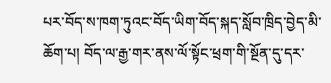པར་བོད་ས་ཁག་ཏུའང་བོད་ཡིག་བོད་སྐད་སློབ་ཁྲིད་བྱེད་མི་ཆོག་པ། བོད་ལ་རྒྱ་གར་ནས་ལོ་སྟོང་ཕྲག་གི་སྔོན་དུ་དར་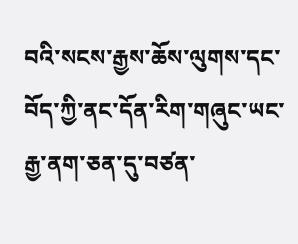བའི་སངས་རྒྱས་ཆོས་ལུགས་དང་བོད་ཀྱི་ནང་དོན་རིག་གཞུང་ཡང་རྒྱ་ནག་ཅན་དུ་བཙན་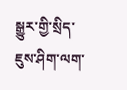སྒྱུར་གྱི་སྲིད་ཇུས་ཤིག་ལག་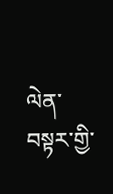ལེན་བསྟར་གྱི་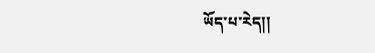ཡོད་པ་རེད།།